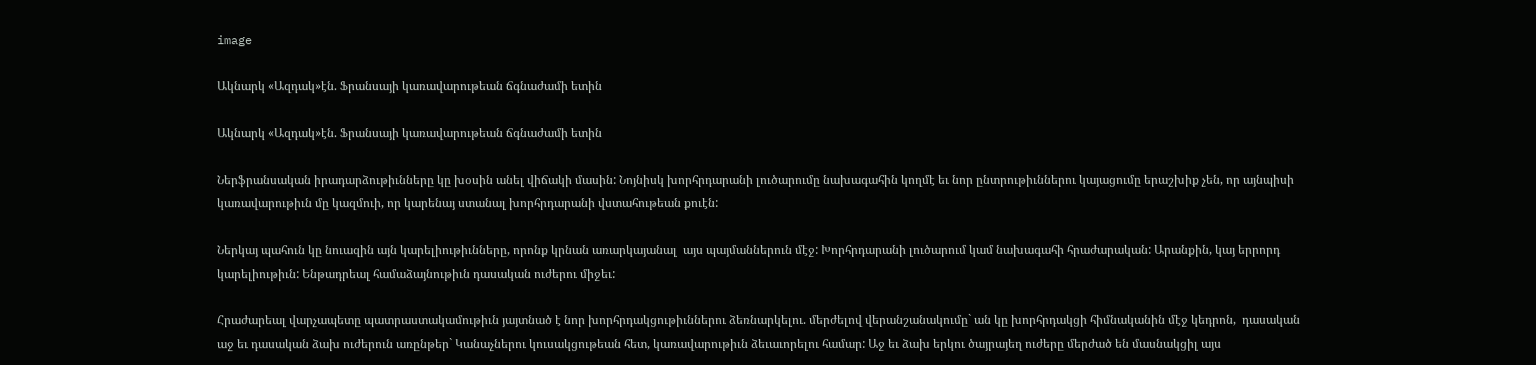image

Ակնարկ «Ազդակ»էն. Ֆրանսայի կառավարութեան ճգնաժամի ետին

Ակնարկ «Ազդակ»էն. Ֆրանսայի կառավարութեան ճգնաժամի ետին

Ներֆրանսական իրադարձութիւնները կը խօսին անել վիճակի մասին: Նոյնիսկ խորհրդարանի լուծարումը նախագահին կողմէ եւ նոր ընտրութիւններու կայացումը երաշխիք չեն, որ այնպիսի կառավարութիւն մը կազմուի, որ կարենայ ստանալ խորհրդարանի վստահութեան քուէն:

Ներկայ պահուն կը նուազին այն կարելիութիւնները, որոնք կրնան առարկայանալ  այս պայմաններուն մէջ: Խորհրդարանի լուծարում կամ նախագահի հրաժարական: Արանքին, կայ երրորդ կարելիութիւն: Ենթադրեալ համաձայնութիւն դասական ուժերու միջեւ:

Հրաժարեալ վարչապետը պատրաստակամութիւն յայտնած է նոր խորհրդակցութիւններու ձեռնարկելու. մերժելով վերանշանակումը` ան կը խորհրդակցի հիմնականին մէջ կեդրոն,  դասական աջ եւ դասական ձախ ուժերուն առընթեր` Կանաչներու կուսակցութեան հետ, կառավարութիւն ձեւաւորելու համար: Աջ եւ ձախ երկու ծայրայեղ ուժերը մերժած են մասնակցիլ այս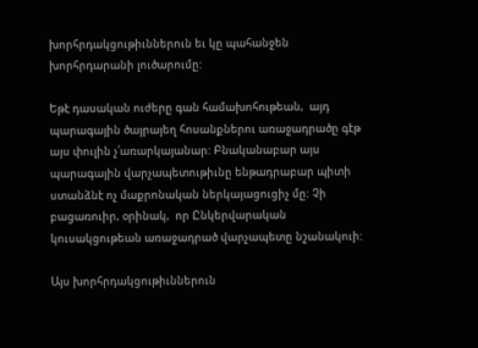խորհրդակցութիւններուն եւ կը պահանջեն խորհրդարանի լուծարումը:

Եթէ դասական ուժերը գան համախոհութեան,  այդ պարագային ծայրայեղ հոսանքներու առաջադրածը գէթ այս փուլին չ՛առարկայանար: Բնականաբար այս պարագային վարչապետութիւնը ենթադրաբար պիտի ստանձնէ ոչ մաքրոնական ներկայացուցիչ մը: Չի բացառուիր, օրինակ,  որ Ընկերվարական կուսակցութեան առաջադրած վարչապետը նշանակուի:

Այս խորհրդակցութիւններուն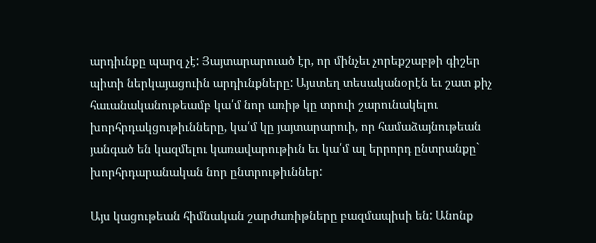արդիւնքը պարզ չէ: Յայտարարուած էր, որ մինչեւ չորեքշաբթի գիշեր պիտի ներկայացուին արդիւնքները: Այստեղ տեսականօրէն եւ շատ քիչ հաւանականութեամբ կա՛մ նոր առիթ կը տրուի շարունակելու խորհրդակցութիւնները, կա՛մ կը յայտարարուի, որ համաձայնութեան յանգած են կազմելու կառավարութիւն եւ կա՛մ ալ երրորդ ընտրանքը` խորհրդարանական նոր ընտրութիւններ:

Այս կացութեան հիմնական շարժառիթները բազմապիսի են: Անոնք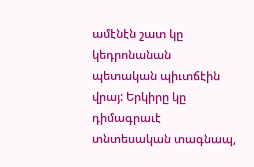ամէնէն շատ կը կեդրոնանան պետական պիւտճէին վրայ: Երկիրը կը դիմագրաւէ տնտեսական տագնապ,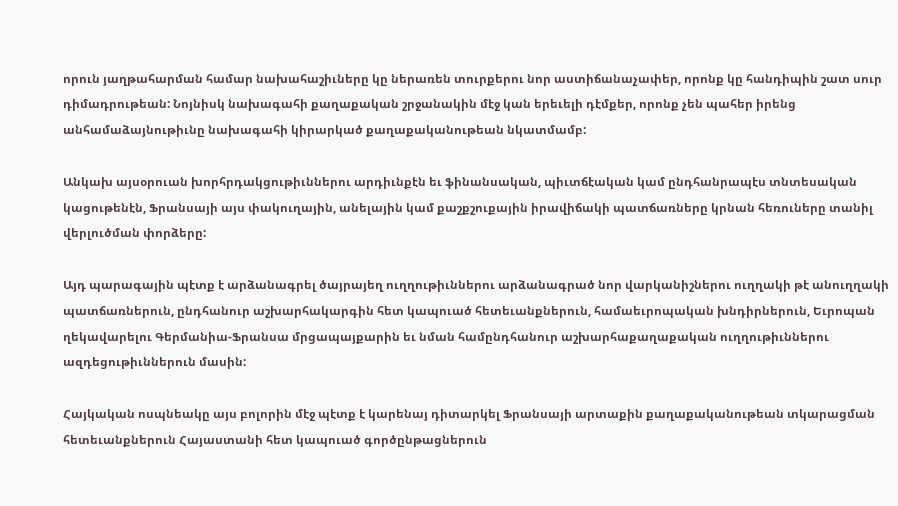որուն յաղթահարման համար նախահաշիւները կը ներառեն տուրքերու նոր աստիճանաչափեր, որոնք կը հանդիպին շատ սուր դիմադրութեան: Նոյնիսկ նախագահի քաղաքական շրջանակին մէջ կան երեւելի դէմքեր, որոնք չեն պահեր իրենց անհամաձայնութիւնը նախագահի կիրարկած քաղաքականութեան նկատմամբ:

Անկախ այսօրուան խորհրդակցութիւններու արդիւնքէն եւ ֆինանսական, պիւտճէական կամ ընդհանրապէս տնտեսական կացութենէն, Ֆրանսայի այս փակուղային, անելային կամ քաշքշուքային իրավիճակի պատճառները կրնան հեռուները տանիլ վերլուծման փորձերը:

Այդ պարագային պէտք է արձանագրել ծայրայեղ ուղղութիւններու արձանագրած նոր վարկանիշներու ուղղակի թէ անուղղակի պատճառներուն, ընդհանուր աշխարհակարգին հետ կապուած հետեւանքներուն, համաեւրոպական խնդիրներուն, Եւրոպան ղեկավարելու Գերմանիա-Ֆրանսա մրցապայքարին եւ նման համընդհանուր աշխարհաքաղաքական ուղղութիւններու ազդեցութիւններուն մասին:

Հայկական ոսպնեակը այս բոլորին մէջ պէտք է կարենայ դիտարկել Ֆրանսայի արտաքին քաղաքականութեան տկարացման հետեւանքներուն Հայաստանի հետ կապուած գործընթացներուն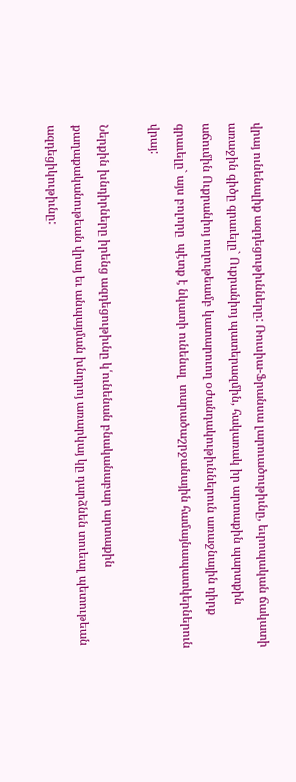վրայ ունենալիք ազդեցութիւնները: Ռուսիա-Ֆրանսա լարուածութիւնը, եւրոպական ճակատի առաջին գիծը գրաւելը` Ուքրանիոյ պատերազմին, հակառակ իր արտաքին պարտքին աճումին Ուքրանիոյ ուղութեամբ կատարուող օժանդակութիւններուն առաջնային դիրք գրաւելը` այս բոլորը  պէտք է նկատի ունենալ  տարածաշրջանային համայնապատկերներուն վրայ:

Ներքին խնդիրները իրենց ազդեցութիւնը կ՛ունենան բնականաբար արտաքին քաղաքականութեան վրայ եւ անպայման խնդրոյ առարկայ կը դարձնեն տուեալ պետութեան ազդեցիկութիւնը: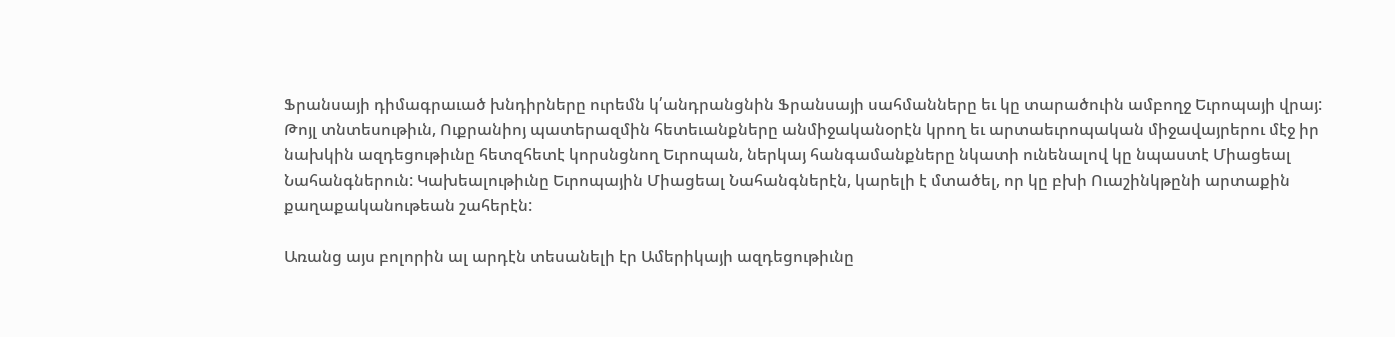Ֆրանսայի դիմագրաւած խնդիրները ուրեմն կ՛անդրանցնին Ֆրանսայի սահմանները եւ կը տարածուին ամբողջ Եւրոպայի վրայ: Թոյլ տնտեսութիւն, Ուքրանիոյ պատերազմին հետեւանքները անմիջականօրէն կրող եւ արտաեւրոպական միջավայրերու մէջ իր նախկին ազդեցութիւնը հետզհետէ կորսնցնող Եւրոպան, ներկայ հանգամանքները նկատի ունենալով կը նպաստէ Միացեալ Նահանգներուն: Կախեալութիւնը Եւրոպային Միացեալ Նահանգներէն, կարելի է մտածել, որ կը բխի Ուաշինկթընի արտաքին քաղաքականութեան շահերէն:

Առանց այս բոլորին ալ արդէն տեսանելի էր Ամերիկայի ազդեցութիւնը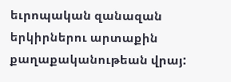եւրոպական զանազան երկիրներու արտաքին քաղաքականութեան վրայ: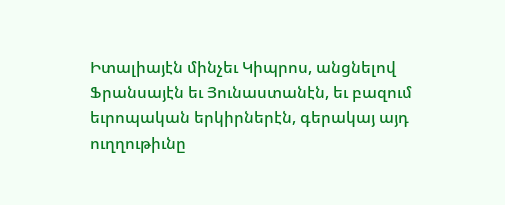Իտալիայէն մինչեւ Կիպրոս, անցնելով Ֆրանսայէն եւ Յունաստանէն, եւ բազում եւրոպական երկիրներէն, գերակայ այդ ուղղութիւնը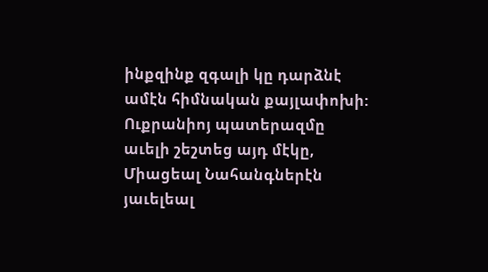ինքզինք զգալի կը դարձնէ ամէն հիմնական քայլափոխի: Ուքրանիոյ պատերազմը աւելի շեշտեց այդ մէկը, Միացեալ Նահանգներէն յաւելեալ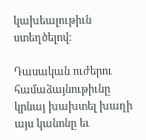կախեալութիւն ստեղծելով:

Դասական ուժերու համաձայնութիւնը կրնայ խախտել խաղի այս կանոնը եւ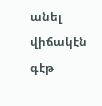անել վիճակէն գէթ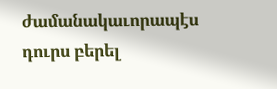ժամանակաւորապէս դուրս բերել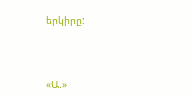երկիրը:



«Ա.»